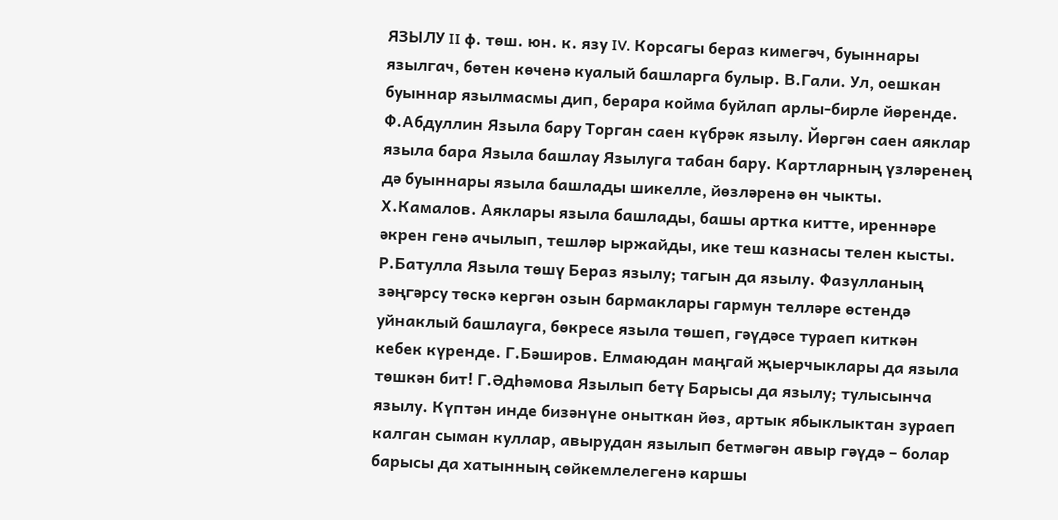ЯЗЫЛУ II ф. төш. юн. к. язу IV. Корсагы бераз кимегәч, буыннары язылгач, бөтен көченә куалый башларга булыр. В.Гали. Ул, оешкан буыннар язылмасмы дип, берара койма буйлап арлы-бирле йөренде. Ф.Абдуллин Языла бару Торган саен күбрәк язылу. Йөргән саен аяклар языла бара Языла башлау Язылуга табан бару. Картларның үзләренең дә буыннары языла башлады шикелле, йөзләренә өн чыкты. Х.Камалов. Аяклары языла башлады, башы артка китте, иреннәре әкрен генә ачылып, тешләр ыржайды, ике теш казнасы телен кысты. Р.Батулла Языла төшү Бераз язылу; тагын да язылу. Фазулланың зәңгәрсу төскә кергән озын бармаклары гармун телләре өстендә уйнаклый башлауга, бөкресе языла төшеп, гәүдәсе тураеп киткән кебек күренде. Г.Бәширов. Елмаюдан маңгай җыерчыклары да языла төшкән бит! Г.Әдһәмова Язылып бетү Барысы да язылу; тулысынча язылу. Күптән инде бизәнүне оныткан йөз, артык ябыклыктан зураеп калган сыман куллар, авырудан язылып бетмәгән авыр гәүдә – болар барысы да хатынның сөйкемлелегенә каршы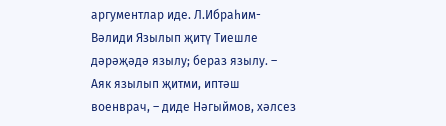аргументлар иде. Л.Ибраһим-Вәлиди Язылып җитү Тиешле дәрәҗәдә язылу; бераз язылу. – Аяк язылып җитми, иптәш военврач, – диде Нәгыймов, хәлсез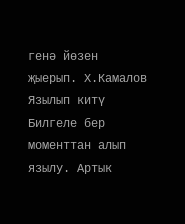генә йөзен җыерып. Х.Камалов Язылып китү Билгеле бер моменттан алып язылу. Артык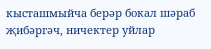кысташмыйча берәр бокал шәраб җибәргәч, ничектер уйлар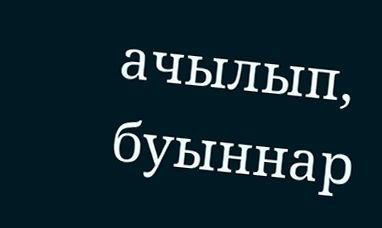ачылып, буыннар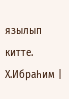язылып китте. Х.Ибраһим |